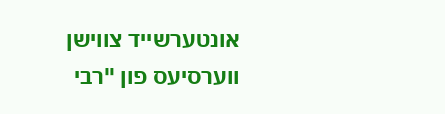אונטערשייד צווישן ווערסיעס פון "רבי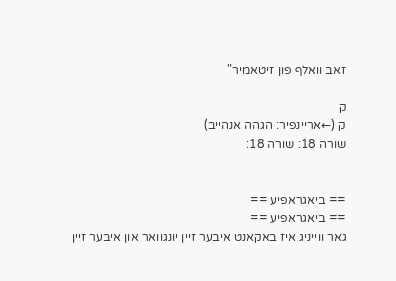זאב וואלף פון זיטאמיר"

ק
ק (←אריינפיר: הגהה אנהייב)
שורה 18: שורה 18:


== ביאגראפיע ==
== ביאגראפיע ==
גאר ווייניג איז באקאנט איבער זיין יונגוואר און איבער זיין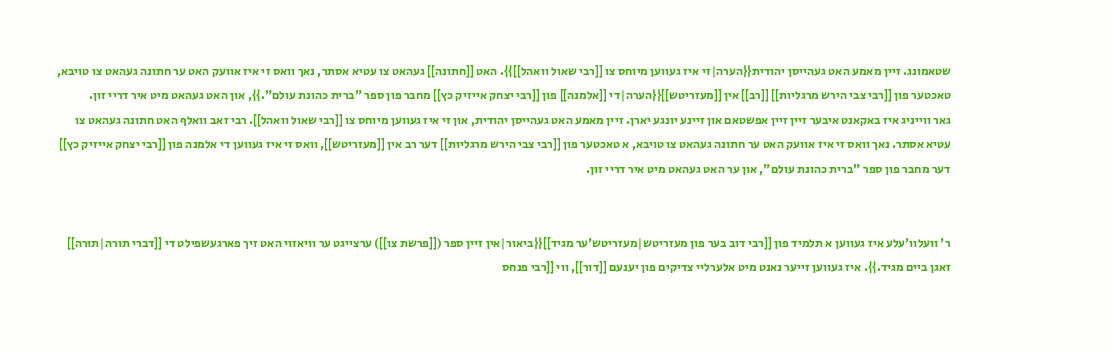שטאמונג. זיין מאמע האט געהייסן יהודית{{הערה|זי איז געווען מיוחס צו [[רבי שאול וואהל]]}}. האט [[חתונה]] געהאט צו עטיא אסתר, נאך וואס זי איז אוועק האט ער חתונה געהאט צו טויבא, טאכטער פון [[רבי צבי הירש מרגליות]] [[רב]] אין [[מעזריטש]]{{הערה|די [[אלמנה]] פון [[רבי יצחק אייזיק כץ]] מחבר פון ספר "ברית כהונת עולם".}}, און האט געהאט מיט איר דריי זון.
גאר ווייניג איז באקאנט איבער זיין זיין אפשטאם און זיינע יונגע יארן. זיין מאמע האט געהייסן יהודית, און זי איז געווען מיוחס צו [[רבי שאול וואהל]]. רבי זאב וואלף האט חתונה געהאט צו עטיא אסתר. נאך וואס זי איז אוועק האט ער חתונה געהאט צו טויבא, א טאכטער פון [[רבי צבי הירש מרגליות]] דער רב אין [[מעזריטש]], וואס זי איז געווען די אלמנה פון [[רבי יצחק אייזיק כץ]] דער מחבר פון ספר "ברית כהונת עולם", און ער האט געהאט מיט איר דריי זון.


ר' וועלוו'עלע איז געווען א תלמיד פון [[רבי דוב בער פון מעזריטש|מעזריטש'ער מגיד]]{{ביאור|אין זיין ספר ([[פרשת צו]]) ערצייגט ער וויאזוי האט זיך פארגעשפילט די [[דברי תורה|תורה]] זאגן ביים מגיד.}}. איז געווען זייער נאנט מיט אלערליי צדיקים פון יענעם [[דור]], ווי [[רבי פנחס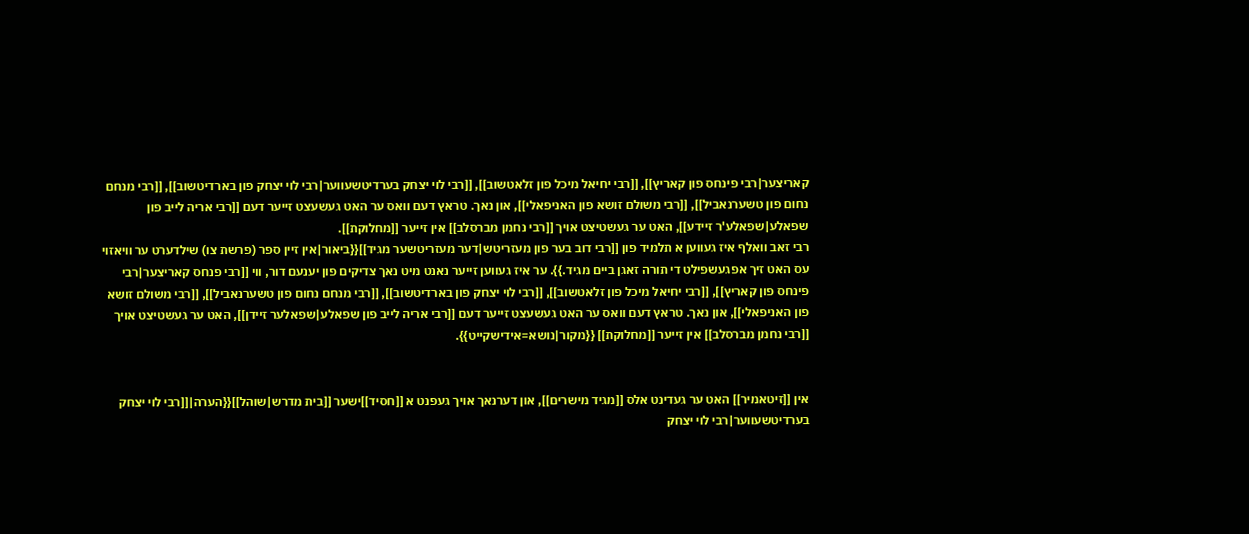קאריצער|רבי פינחס פון קאריץ]], [[רבי יחיאל מיכל פון זלאטשוב]], [[רבי לוי יצחק בערדיטשעווער|רבי לוי יצחק פון בארדיטשוב]], [[רבי מנחם נחום פון טשערנאביל]], [[רבי משולם זושא פון האניפאלי]], און נאך. טראץ דעם וואס ער האט געשעצט זייער דעם [[רבי אריה לייב פון שפאלע|שפאלע'ר זיידע]], האט ער געשטיצט אויך [[רבי נחמן מברסלב]] אין זייער [[מחלוקת]].
רבי זאב וואלף איז געווען א תלמיד פון [[רבי דוב בער פון מעזריטש|דער מעזריטשער מגיד]]{{ביאור|אין זיין ספר (פרשת צו) שילדערט ער וויאזוי עס האט זיך אפגעשפילט די תורה זאגן ביים מגיד.}}. ער איז געווען זייער נאנט מיט נאך צדיקים פון יענעם דור, ווי [[רבי פנחס קאריצער|רבי פינחס פון קאריץ]], [[רבי יחיאל מיכל פון זלאטשוב]], [[רבי לוי יצחק פון בארדיטשוב]], [[רבי מנחם נחום פון טשערנאביל]], [[רבי משולם זושא פון האניפאלי]], און נאך. טראץ דעם וואס ער האט געשעצט זייער דעם [[רבי אריה לייב פון שפאלע|שפאלער זיידן]], האט ער געשטיצט אויך [[רבי נחמן מברסלב]] אין זייער [[מחלוקת]] {{מקור|נושא=אידישקייט}}.


אין [[זיטאמיר]] האט ער געדינט אלס [[מגיד מישרים]], און דערנאך אויך געפנט א [[חסיד]]ישער [[בית מדרש|שוהל]]{{הערה|[[רבי לוי יצחק בערדיטשעווער|רבי לוי יצחק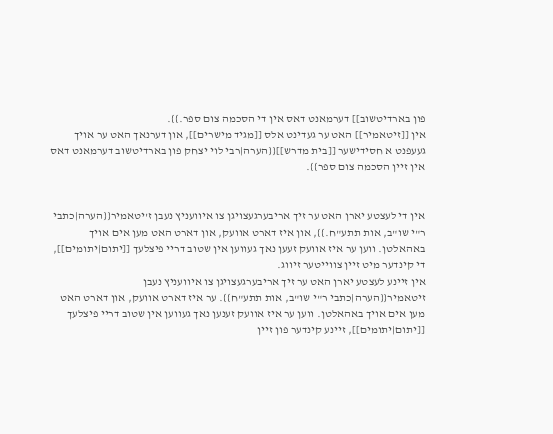פון בארדיטשוב]] דערמאנט דאס אין די הסכמה צום ספר.}}.
אין [[זיטאמיר]] האט ער געדינט אלס [[מגיד מישרים]], און דערנאך האט ער אויך געעפנט א חסידישער [[בית מדרש]]{{הערה|רבי לוי יצחק פון בארדיטשוב דערמאנט דאס אין זיין הסכמה צום ספר}}.


אין די לעצטע יארן האט ער זיך אריבערגעצויגן צו איוועניץ נעבן ז'יטאמיר{{הערה|כתבי ר"י שו"ב, אות תתע"ח.}}, און איז דארט אוועק, און דארט האט מען אים אויך באהאלטן. ווען ער איז אוועק זעען נאך געווען אין שטוב דריי פיצלעך [[יתום|יתומים]], די קינדער מיט זיין צווייטער זיווג.
אין זיינע לעצטע יארן האט ער זיך אריבערגעצויגן צו איוועניץ נעבן זיטאמיר{{הערה|כתבי ר"י שו"ב, אות תתע"ח}}. ער איז דארט אוועק, און דארט האט מען אים אויך באהאלטן. ווען ער איז אוועק זענען נאך געווען אין שטוב דריי פיצלעך [[יתום|יתומים]], זיינע קינדער פון זיין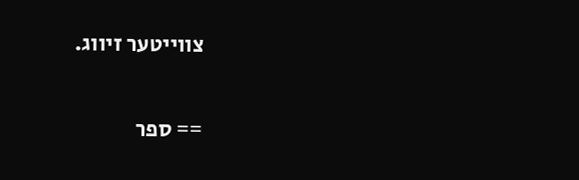צווייטער זיווג.


== ספר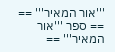'''אור המאיר''' ==
== ספר '''אור המאיר''' ==